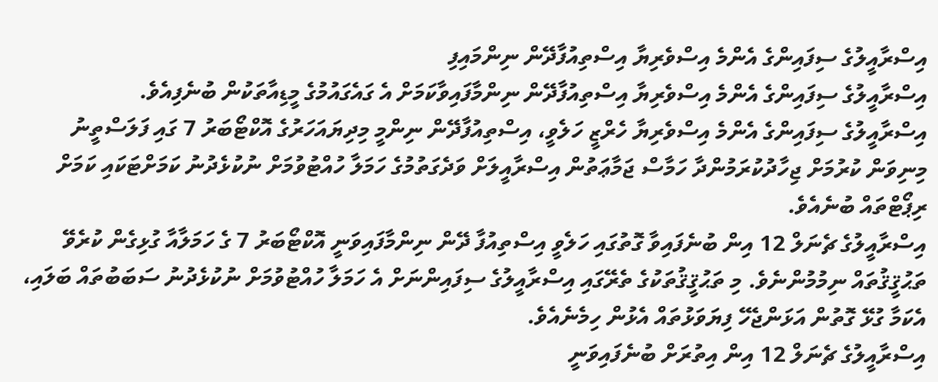އިސްރާއީލުގެ ސިފައިންގެ އެންމެ އިސްވެރިޔާ އިސްތިއުފާދޭން ނިންމައިފި
އިސްރާއީލުގެ ސިފައިންގެ އެންމެ އިސްވެރިޔާ އިސްތިއުފާދޭން ނިންމާފައިވާކަމަށް އެ ގައެގައުމުގެ މީޑިއާތަކުން ބުނެފިއެވެ.
އިސްރާއީލުގެ ސިފައިންގެ އެންމެ އިސްވެރިޔާ ހެރްޒީ ހަލެވީ، އިސްތިއުފާދޭން ނިންމީ މިދިޔައަހަރުގެ އޮކްޓޯބަރު 7 ގައި ފަލަސްތީނު މިނިވަން ކުރުމަށް ޖިހާދުކުރަމުންދާ ހަމާސް ޖަމާޢަތުން އިސްރާއީލަށް ވަދެގަތުމުގެ ހަމަލާ ހުއްޓުވުމަށް ނުކުޅެދުނު ކަމަށްޓަކައި ކަމަށް ރިޕޯޓްތައް ބުނެއެވެ.
އިސްރާއީލުގެ ޗެނަލް 12 އިން ބުނެފައިވާ ގޮތުގައި ހަލެވީ އިސްތިއުފާ ދޭން ނިންމާފައިވަނީ އޮކްޓޯބަރު 7 ގެ ހަމަލާއާ ގުޅިގެން ކުރެވޭ ތަޙުޤީޤުތައް ނިމުމުންނެވެ. މި ތަޙުޤީޤުތަކުގެ ތެރޭގައި އިސްރާއީލުގެ ސިފައިންނަށް އެ ހަމަލާ ހުއްޓުވުމަށް ނުކުޅެދުނު ސަބަބުތައް ބަލައި، އެކަމާ ގުޅޭ ގޮތުން އަޅަންޖެހޭ ފިޔަވަޅުތައް އެޅުން ހިމެނެއެވެ.
އިސްރާއީލުގެ ޗެނަލް 12 އިން އިތުރަށް ބުނެފައިވަނީ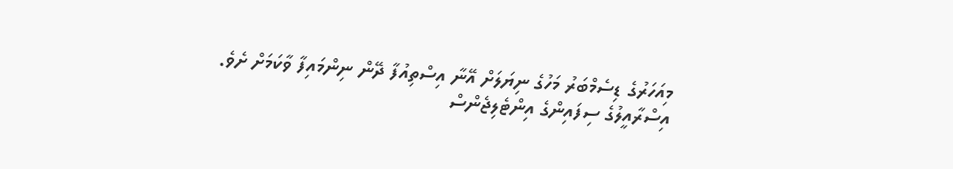މިއަހަރުގެ ޑިސެމްބަރު މަހުގެ ނިޔަލަށް އޭނާ އިސްތިއުފާ ދޭން ނިންމައިފާ ވާކަމަށް ށެވެ.
އިސްރާއީލުގެ ސިފައިންގެ އިންޓެލިޖެންސް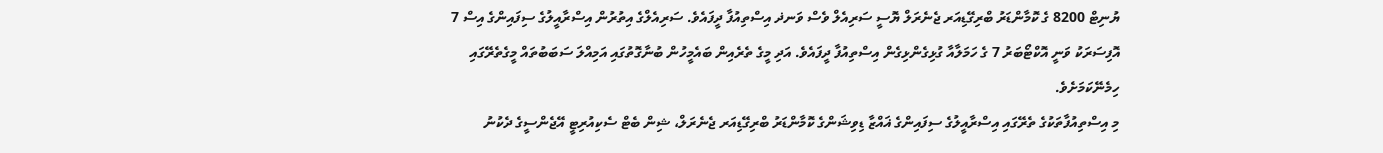ޔުނިޓް 8200 ގެ ކޮމާންޑަރު ބްރިގޭޑިއަރ ޖެނެރަލް ޔޮސީ ސަރިއެލް ވެސް ވަނޛ އިސްތިއުފާ ދީފައެވެ. ސަރިއެލްގެ އިތުރުން އިސްރާއީލުގެ ސިފައިންގެ އިސް 7 އޮފިސަރަކު ވަނީ އޮކްޓޯބަރު 7 ގެ ހަމަލާއާ ގުޅިގެންޅިގެން އިސްތިއުފާ ދީފައެވެ. އަދި މީގެ ތެރެއިން ބައެމީހުން ބުނާގޮތުގައި އަމިއްލަ ސަބަބުތައް މީގެތެރޭގައި ހިމެނޭކަމަށެވެ.
މި އިސްތިއުފާތަކުގެ ތެރޭގައި އިސްރާއީލުގެ ސިފައިންގެ ޣައްޒާ ޑިވިޝަންގެ ކޮމާންޑަރު ބްރިގޭޑިއަރ ޖެނެރަލް، ޝިން ބެޓް ސެކިއުރިޓީ އޭޖެންސީގެ ދެކުނު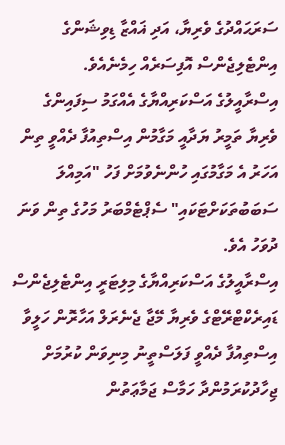ސަރަޙައްދުގެ ވެރިޔާ، އަދި ޣައްޒާ ޑިވިޝަންގެ އިންޓެލިޖެންސް އޮފިސަރެއް ހިމެނެއެވެ.
އިސްރާއީލުގެ އަސްކަރިއްޔާގެ އެއްގަމު ސިފައިންގެ ވެރިޔާ ތަމީރު ޔަދާއީ މަގާމުން އިސްތިއުފާ ދެއްވީ ތިން އަހަރު އެ މަގާމުގައި ހުންނެވުމަށް ފަހު "އަމިއްލަ ސަބަބުތަކަށްޓަކައި" ސެޕްޓެމްބަރު މަހުގެ ތިން ވަނަ ދުވަހު އެވެ.
އިސްރާއީލުގެ އަސްކަރިއްޔާގެ މިލިޓަރީ އިންޓެލިޖެންސް ޑައިރެކްޓްރޭޓްގެ ވެރިޔާ މޭޖާ ޖެނެރަލް އަހާރޮން ހަލީވާ އިސްތިއުފާ ދެއްވީ ފަލަސްތީނު މިނިވަން ކުރުމަށް ޖިހާދުކުރަމުންދާ ހަމާސް ޖަމާޢަތުން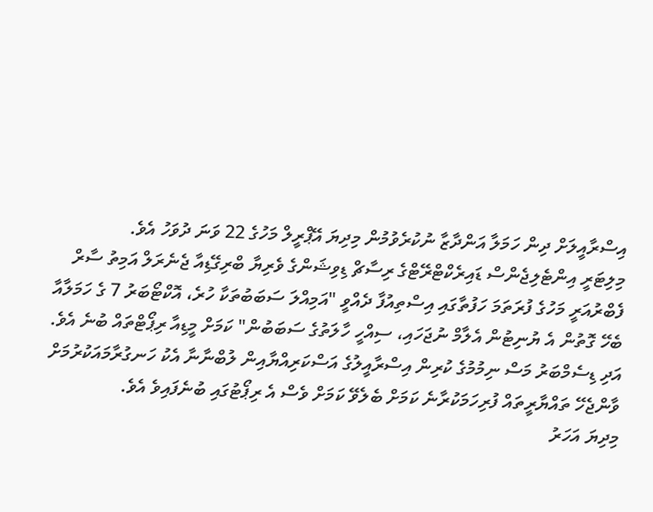އިސްރާއީލަށް ދިން ހަމަލާ އަންދާޒާ ނުކުރެވުމުން މިދިޔަ އޭޕްރީލް މަހުގެ 22 ވަނަ ދުވަހު އެވެ.
މިލިޓަރީ އިންޓެލިޖެންސް ޑައިރެކްޓްރޭޓްގެ ރިސާޗް ޑިވިޝަންގެ ވެރިޔާ ބްރިގޭޑިއާ ޖެނެރަލް އަމިތު ސާރް ފެބްރުއަރީ މަހުގެ ފުރަތަމަ ހަފުތާގައި އިސްތިއުފާ ދެއްވީ "އަމިއްލަ ސަބަބުތަކާ ހުރެ، އޮކްޓޯބަރު 7 ގެ ހަމަލާއާ ބެހޭ ގޮތުން އެ ޔުނިޓުން އެލާމް ނުޖަހައި، ސިއްހީ ހާލަތުގެ ސަބަބުން" ކަމަށް މީޑިއާ ރިޕޯޓްތައް ބުނެ އެވެ.
އަދި ޑިސެމްބަރު މަސް ނިމުމުގެ ކުރިން އިސްރާއީލުގެ އަސްކަރިއްޔާއިން ލުބްނާނާ އެކު ހަނގުރާމައަކުރުމަށް ވާންޖެހޭ ތައްޔާރީތައް ފުރިހަމަކުރާނެ ކަމަށް ބެލެވޭ ކަމަށް ވެސް އެ ރިޕޯޓުގައި ބުނެފައިވެ އެވެ.
މިދިޔަ އަހަރު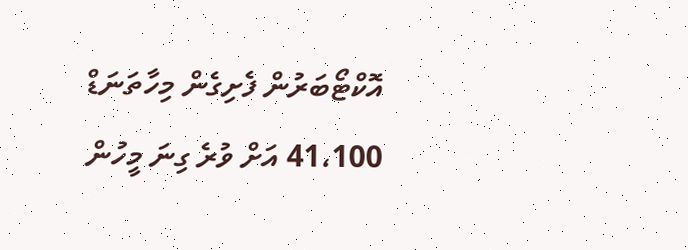އޮކްޓޯބަރުން ފެށިގެން މިހާތަނަޑް 41،100 އަށް ވުރެ ގިނަ މީހުން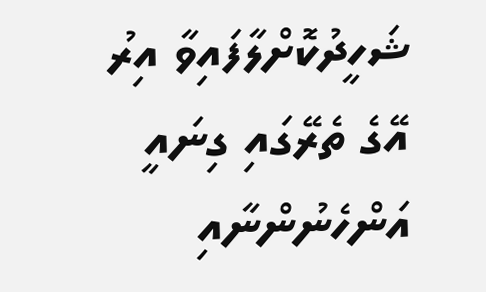ޝަހީދުކޮށްލާފައިވާ އިރު އޭގެ ތެރޭގައި ގިނައީ އަންހެނުންނާއި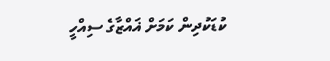ކުޑަކުދިން ކަމަށް ޣައްޒާގެ ސިއްހީ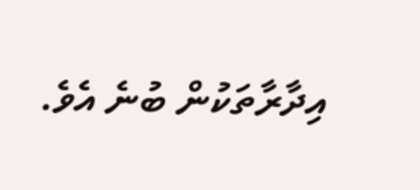އިދާރާތަކުން ބުނެ އެވެ.